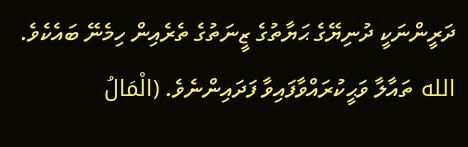ދަރީންނަކީ ދުނިޔޭގެ ޙަޔާތުގެ ޒީނަތުގެ ތެރެއިން ހިމެނޭ ބައެކެވެ. الله ތައާލާ ވަޙީކުރައްވާފައިވާ ފަދައިންނެވެ. (الْمَالُ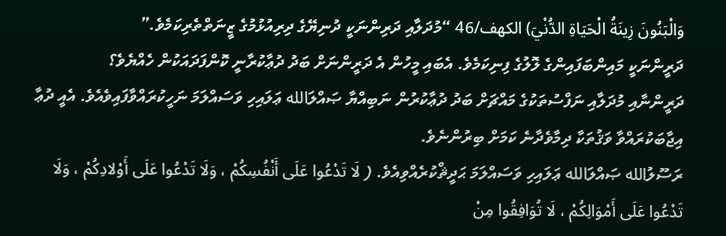وَالْبَنُونَ زِينَةُ الْحَيَاةِ الدُّنْيَ) الكهف/46 “މުދަލާއި ދަރިންނަކީ ދުނިޔޭގެ ދިރިއުޅުމުގެ ޒީނަތްތެރިކަމެވެ.”
ދަރީންނަކީ މައިންބަފައިންގެ ލޮލުގެ ފިނިކަމެވެ. އެބައި މީހުން އެ ދަރީންނަށް ބަދު ދުޢާކުރާނީ ކޮންފަދައަކުން ހެއްޔެވެ؟
ދަރީންނާއި މުދަލާއި ނަފްސުތަކުގެ މައްޗަށް ބަދު ދުޢާކުރުން ނަބިއްޔާ ޞައްލަالله ޢަލައިހި ވަސައްލަމަ ނަހީކުރައްވާފައިވެއެވެ. އެއީ ދުޢާ އިޖާބަކުރައްވާ ވަޤުތަކާ ދިމާވެދާނެ ކަމަށް ބިރުންނެވެ.
ރަސޫލުالله ޞައްލަالله ޢަލައިހި ވަސައްލަމަ ޙަދީޘްކުރެއްވިއެވެ. ( لَا تَدْعُوا عَلَى أَنْفُسِكُمْ ، وَلَا تَدْعُوا عَلَى أَوْلادِكُمْ ، وَلَا تَدْعُوا عَلَى أَمْوَالِكُمْ ، لَا تُوَافِقُوا مِنْ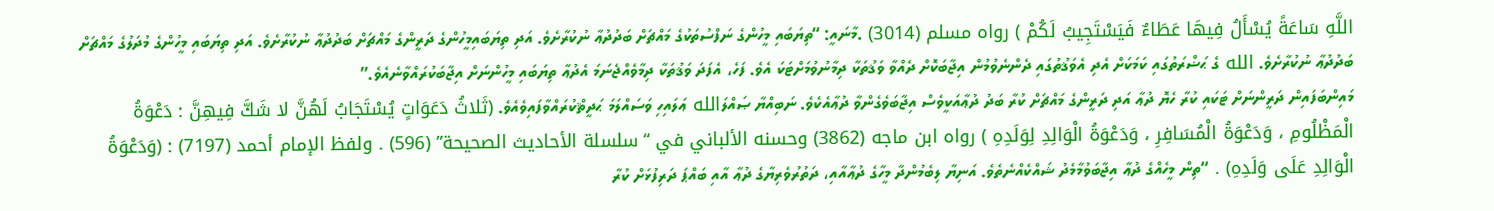اللَّهِ سَاعَةً يُسْأَلُ فِيهَا عَطَاءٌ فَيَسْتَجِيبُ لَكُمْ ) رواه مسلم (3014) .މާނައީ: “ތިޔަބައި މީހުންގެ ނަފްސުތަކުގެ މައްޗަށް ބަދުދުޢާ ނުކުރާށެވެ. އަދި ތިޔަބައިމީހުންގެ ދަރީންގެ މައްޗަށް ބަދުދުޢާ ނުކުރާށެވެ. އަދި ތިޔަބައި މީހުންގެ މުދަލުގެ މައްޗަށް ބަދުދުޢާ ނުކުރާށެވެ. الله ގެ ޙަޟްރަތުގައި ކަމަކަށް އެދި އެވަޤުތުގައި ދެންނެވުމުން އިޖާބަކޮށް ދެއްވާ ވަޤުތަކާ ދިމާނުވުމަށްޓަކަ އެވެ. ފަހެ، އެފަދަ ވަޤުތަކާ ދިމާވެއްޖެނަމަ އެދުޢާ ތިޔަބައި މީހުންނަށް އިޖާބަކުރައްވާނެއެވެ.”
މައިންބަފައިން ދަރީންނަށް ޓަކައި ކުރާ ހެޔޮ ދުޢާ އަދި ދަރީންގެ މައްޗަށް ކުރާ ބަދު ދުޢާއަކީވެސް އިޖާބަވެގެންވާ ދުޢާއެކެވެ. ނަބިއްޔާ ޞައްލަالله ޢަލައިހި ވަސައްލަމަ ޙަދީޘްކުރައްވާފައިވެއެވެ. (ثَلاثُ دَعَوَاتٍ يُسْتَجَابُ لَهُنَّ لا شَكَّ فِيهِنَّ : دَعْوَةُ الْمَظْلُومِ ، وَدَعْوَةُ الْمُسَافِرِ ، وَدَعْوَةُ الْوَالِدِ لِوَلَدِهِ ) رواه ابن ماجه (3862) وحسنه الألباني في “سلسلة الأحاديث الصحيحة” (596) . ولفظ الإمام أحمد (7197) : (وَدَعْوَةُ الْوَالِدِ عَلَى وَلَدِهِ) . “ތިން މީހެއްގެ ދުޢާ އިޖާބަވުމާމެދު ޝައްކެއްނެތެވެ. އަނިޔާ ލިބެމުންދާ މީހާގެ ދުޢާއާއި، ދަތުރުވެރިޔާގެ ދުޢާ އާއި ބައްޕަ ދަރިފުޅަށް ކުރާ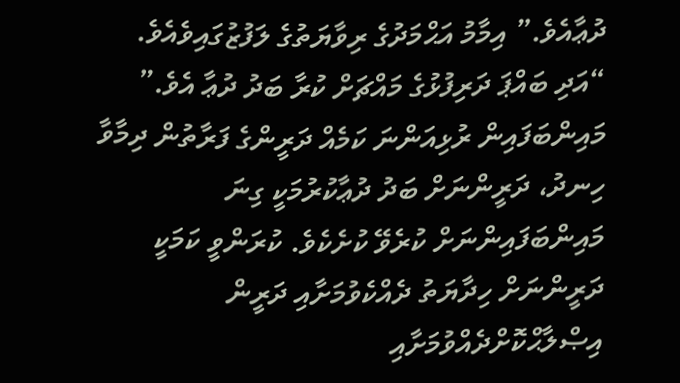ދުޢާއެވެ.” އިމާމު އަޙްމަދުގެ ރިވާޔަތުގެ ލަފުޒުގައިވެއެވެ. “އަދި ބައްޕަ ދަރިފުޅުގެ މައްޗަށް ކުރާ ބަދު ދުޢާ އެވެ.”
މައިންބަފައިން ރުޅިއަންނަ ކަމެއް ދަރީންގެ ފަރާތުން ދިމާވާ ހިނދު، ދަރީންނަށް ބަދު ދުޢާކުރުމަކީ ގިނަ މައިންބަފައިންނަށް ކުރެވޭ ކުށެކެވެ. ކުރަންވީ ކަމަކީ ދަރީންނަށް ހިދާޔަތު ދެއްކެވުމަށާއި ދަރީން އިޞްލާޙްކޮށްދެއްވުމަށާއި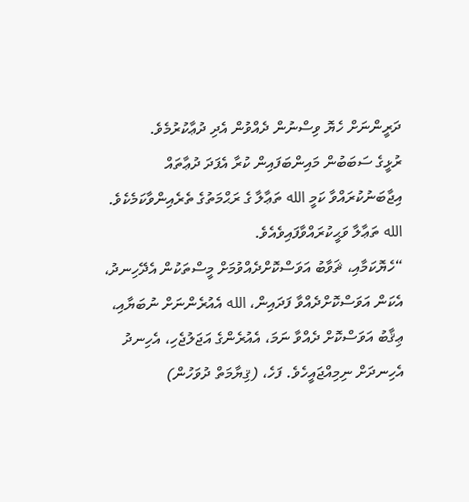ދަރީންނަށް ހެޔޮ ވިސްނުން ދެއްވުން އެދި ދުޢާކުރުމެވެ.
ރުޅީގެ ސަބަބުން މައިންބަފައިން ކުރާ އެފަދަ ދުޢާތައް އިޖާބަނުކުރައްވާ ކަމީ الله ތަޢާލާ ގެ ރަޙްމަތުގެ ތެރެއިންވާކަމެކެވެ. الله ތަޢާލާ ވަޙީކުރައްވާފައިވެއެވެ.
“ހެޔޮކަމާއި، ޘަވާބު އަވަސްކޮށްދެއްވުމަށް މީސްތަކުން އެދޭހިނދު، އެކަން އަވަސްކޮށްދެއްވާ ފަދައިން، الله އެއުރެންނަށް ނުބަޔާއި، ޢިޤާބު އަވަސްކޮށް ދެއްވާ ނަމަ، އެއުރެންގެ އަޖަލުޖެހި، އެހިނދު އެހިނދަށް ނިމިއްޖައީހެވެ. ފަހެ، (ޤިޔާމަތް ދުވަހުން)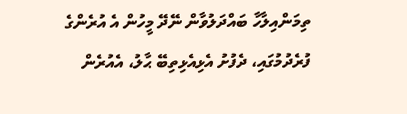ތިމަންއިލާހާ ބައްދަލުވާން ނޭދޭ މީހުން އެ އުރެންގެ ފުރެދުމުގައި، ދެފުށު އެޅިއެޅިތިބޭ ޙާލު، އެއުރެން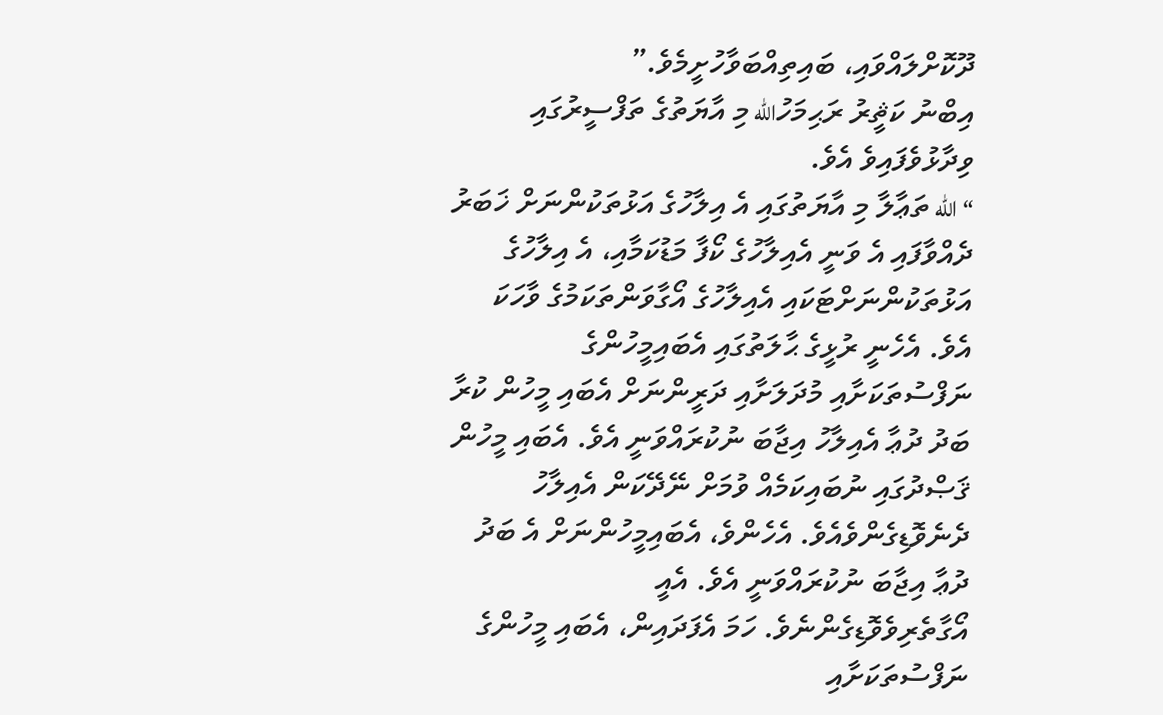ދޫކޮށްލައްވައި، ބައިތިއްބަވާހުށީމެވެ.”
އިބްނު ކަޘީރު ރަޙިމަހުالله މި އާޔަތުގެ ތަފްސީރުގައި ވިދާޅުވެފައިވެ އެވެ.
“الله ތަޢާލާ މި އާޔަތުގައި އެ އިލާހުގެ އަޅުތަކުންނަށް ޚަބަރު ދެއްވާފައި އެ ވަނީ އެއިލާހުގެ ކޯފާ މަޑުކަމާއި، އެ އިލާހުގެ އަޅުތަކުންނަށްޓަކައި އެއިލާހުގެ އޯގާވަންތަކަމުގެ ވާހަކަ އެވެ. އެހެނީ ރުޅީގެ ޙާލަތުގައި އެބައިމީހުންގެ ނަފްސުތަކަށާއި މުދަލަށާއި ދަރީންނަށް އެބައި މީހުން ކުރާ ބަދު ދުޢާ އެއިލާހު އިޖާބަ ނުކުރައްވަނީ އެވެ. އެބައި މީހުން ޤަޞްދުގައި ނުބައިކަމެއް ވުމަށް ނޭދޭކަން އެއިލާހު ދެނެވޮޑިގެންވެއެވެ. އެހެންވެ، އެބައިމީހުންނަށް އެ ބަދު ދުޢާ އިޖާބަ ނުކުރައްވަނީ އެވެ. އެއީ އޯގާތެރިވެވޮޑިގެންނެވެ. ހަމަ އެފަދައިން، އެބައި މީހުންގެ ނަފްސުތަކަށާއި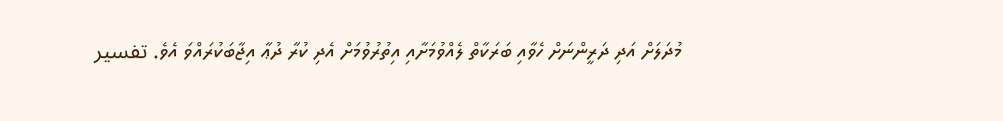މުދަލަށް އަދި ދަރީންނަށް ހެވާއި ބަރަކާތް ލެއްވުމަށާއި އިތުރުވުމަށް އެދި ކުރާ ދުޢާ އިޖާބަކުރައްވަ އެވެ. تفسير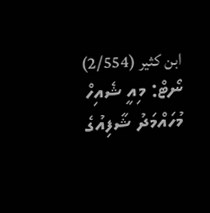ابن كثير (2/554)
ނޯޓް: މިއީ ޝެއިހް މުހައްމަދު ޝާފިއުގެ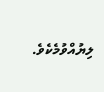ލިޔުއްވުމެކެވެ.